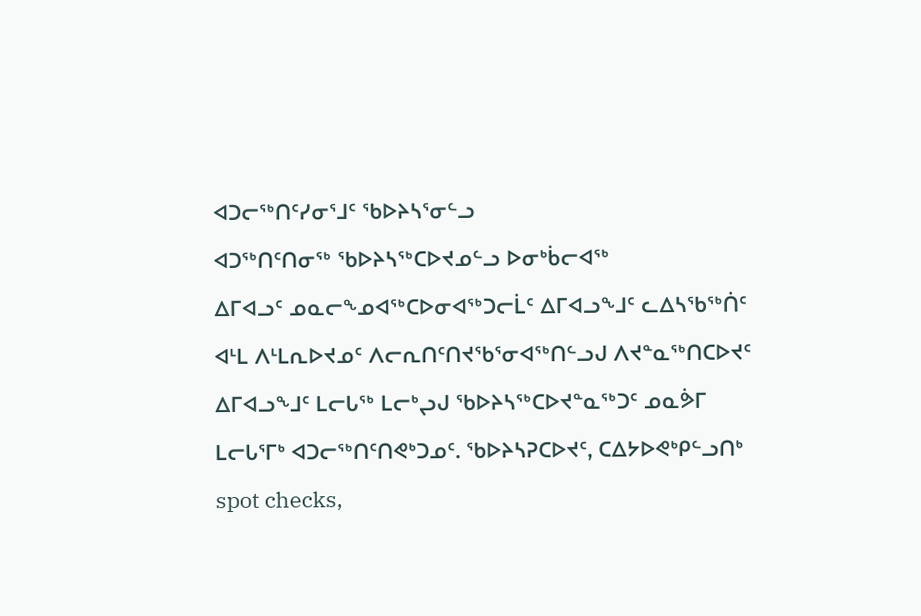ᐊᑐᓕᖅᑎᑦᓯᓂᕐᒧᑦ ᖃᐅᔨᓴᕐᓂᓪᓗ
ᐊᑐᖅᑎᑦᑎᓂᖅ ᖃᐅᔨᓴᖅᑕᐅᔪᓄᓪᓗ ᐅᓂᒃᑳᓕᐊᖅ
ᐃᒥᐊᓗᑦ ᓄᓇᓕᖕᓄᐊᖅᑕᐅᓂᐊᖅᑐᓕᒫᑦ ᐃᒥᐊᓗᖕᒧᑦ ᓚᐃᓴᖃᖅᑏᑦ ᐊᒻᒪ ᐱᒻᒪᕆᐅᔪᓄᑦ ᐱᓕᕆᑎᑦᑎᔪᖃᕐᓂᐊᖅᑎᓪᓗᒍ ᐱᔪᓐᓇᖅᑎᑕᐅᔪᑦ ᐃᒥᐊᓗᖕᒧᑦ ᒪᓕᒐᖅ ᒪᓕᒃᖢᒍ ᖃᐅᔨᓴᖅᑕᐅᔪᓐᓇᖅᑐᑦ ᓄᓇᕘᒥ ᒪᓕᒐᕐᒥᒃ ᐊᑐᓕᖅᑎᑦᑎᕙᒃᑐᓄᑦ. ᖃᐅᔨᓴᕈᑕᐅᔪᑦ, ᑕᐃᔭᐅᕙᒃᑭᓪᓗᑎᒃ spot checks,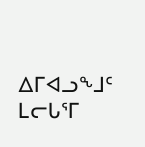ᐃᒥᐊᓗᖕᒧᑦ ᒪᓕᒐᕐᒥ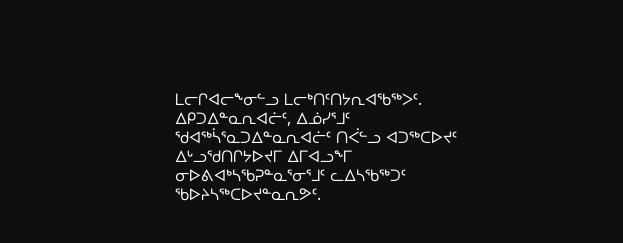ᒪᓕᒋᐊᓕᖕᓂᓪᓗ ᒪᓕᒃᑎᑦᑎᔭᕆᐊᖃᖅᐳᑦ. ᐃᑭᑐᐃᓐᓇᕆᐊᓖᑦ, ᐃᓅᓯᕐᒧᑦ ᖁᐊᖅᓵᕐᓇᑐᐃᓐᓇᕆᐊᓖᑦ ᑎᐹᓪᓗ ᐊᑐᖅᑕᐅᔪᑦ ᐃᒡᓗᖁᑎᒋᔭᐅᔪᒥ ᐃᒥᐊᓗᖕᒥ ᓂᐅᕕᐊᒃᓴᖃᕈᓐᓇᕐᓂᕐᒧᑦ ᓚᐃᓴᖃᖅᑐᑦ ᖃᐅᔨᓴᖅᑕᐅᔪᓐᓇᕆᕗᑦ.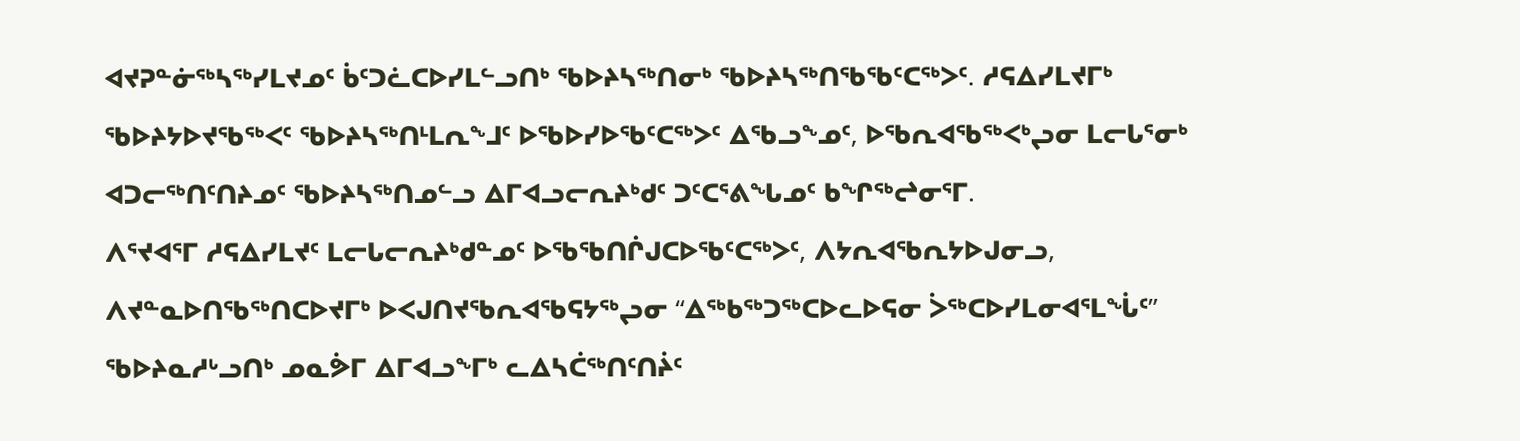ᐊᔪᕈᓐᓃᖅᓴᖅᓯᒪᔪᓄᑦ ᑳᑦᑐᓛᑕᐅᓯᒪᓪᓗᑎᒃ ᖃᐅᔨᓴᖅᑎᓂᒃ ᖃᐅᔨᓴᖅᑎᖃᖃᑦᑕᖅᐳᑦ. ᓱᕋᐃᓯᒪᔪᒥᒃ ᖃᐅᔨᔭᐅᔪᖃᖅᐸᑦ ᖃᐅᔨᓴᖅᑎᒻᒪᕆᖕᒧᑦ ᐅᖃᐅᓯᐅᖃᑦᑕᖅᐳᑦ ᐃᖃᓗᖕᓄᑦ, ᐅᖃᕆᐊᖃᖅᐸᒃᖢᓂ ᒪᓕᒐᕐᓂᒃ ᐊᑐᓕᖅᑎᑦᑎᔨᓄᑦ ᖃᐅᔨᓴᖅᑎᓄᓪᓗ ᐃᒥᐊᓗᓕᕆᔨᒃᑯᑦ ᑐᑦᑕᕐᕕᖓᓄᑦ ᑲᖏᖅᖠᓂᕐᒥ.
ᐱᕐᔪᐊᕐᒥ ᓱᕋᐃᓯᒪᔪᑦ ᒪᓕᒐᓕᕆᔨᒃᑯᓐᓄᑦ ᐅᖃᖃᑎᒌᒍᑕᐅᖃᑦᑕᖅᐳᑦ, ᐱᔭᕆᐊᖃᕆᔭᐅᒍᓂᓗ, ᐱᔪᓐᓇᐅᑎᖃᖅᑎᑕᐅᔪᒥᒃ ᐅᐸᒍᑎᔪᖃᕆᐊᖃᕋᔭᖅᖢᓂ “ᐃᖅᑲᖅᑐᖅᑕᐅᓚᐅᕋᓂ ᐴᖅᑕᐅᓯᒪᓂᐊᕐᒪᖔᑦ” ᖃᐅᔨᓇᓱᒡᓗᑎᒃ ᓄᓇᕘᒥ ᐃᒥᐊᓗᖕᒥᒃ ᓚᐃᓴᑖᖅᑎᑦᑎᔩᑦ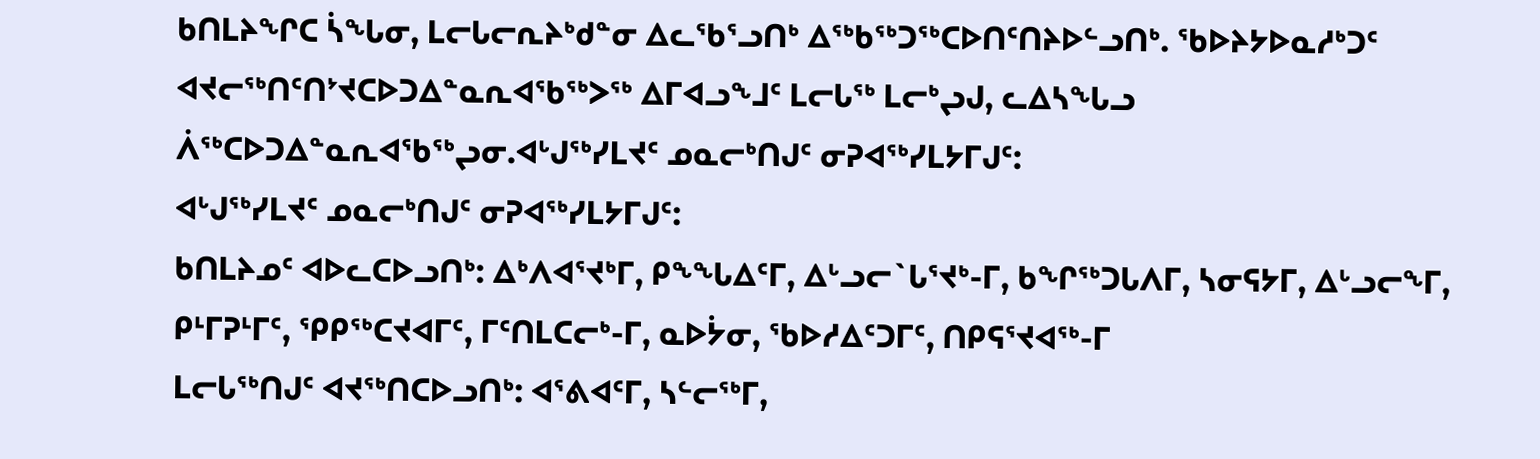ᑲᑎᒪᔨᖏᑕ ᓵᖓᓂ, ᒪᓕᒐᓕᕆᔨᒃᑯᓐᓂ ᐃᓚᖃᕐᓗᑎᒃ ᐃᖅᑲᖅᑐᖅᑕᐅᑎᑦᑎᔨᐅᓪᓗᑎᒃ. ᖃᐅᔨᔭᐅᓇᓱᒃᑐᑦ ᐊᔪᓕᖅᑎᑦᑎᔾᔪᑕᐅᑐᐃᓐᓇᕆᐊᖃᖅᐳᖅ ᐃᒥᐊᓗᖕᒧᑦ ᒪᓕᒐᖅ ᒪᓕᒃᖢᒍ, ᓚᐃᓴᖓᓗ ᐲᖅᑕᐅᑐᐃᓐᓇᕆᐊᖃᖅᖢᓂ.ᐊᒡᒍᖅᓯᒪᔪᑦ ᓄᓇᓕᒃᑎᒍᑦ ᓂᕈᐊᖅᓯᒪᔭᒥᒍᑦ:
ᐊᒡᒍᖅᓯᒪᔪᑦ ᓄᓇᓕᒃᑎᒍᑦ ᓂᕈᐊᖅᓯᒪᔭᒥᒍᑦ:
ᑲᑎᒪᔨᓄᑦ ᐊᐅᓚᑕᐅᓗᑎᒃ: ᐃᒃᐱᐊᕐᔪᒃᒥ, ᑭᖕᖓᐃᑦᒥ, ᐃᒡᓗᓕ`ᒐᕐᔪᒃ-ᒥ, ᑲᖏᖅᑐᒐᐱᒥ, ᓴᓂᕋᔭᒥ, ᐃᒡᓗᓕᖕᒥ, ᑭᒻᒥᕈᒻᒥᑦ, ᕿᑭᖅᑕᔪᐊᒥᑦ, ᒥᑦᑎᒪᑕᓕᒃ-ᒥ, ᓇᐅᔮᓂ, ᖃᐅᓱᐃᑦᑐᒥᑦ, ᑎᑭᕋᕐᔪᐊᖅ-ᒥ
ᒪᓕᒐᖅᑎᒍᑦ ᐊᔪᖅᑎᑕᐅᓗᑎᒃ: ᐊᕐᕕᐊᑦᒥ, ᓴᓪᓕᖅᒥ,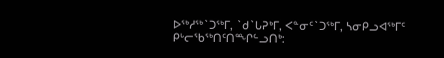ᐅᖅᓱᖅ`ᑐᖅᒥ, `ᑯ`ᒐᕈᒃᒥ, ᐸᓐᓂᑦ`ᑐᖅᒥ, ᓴᓂᑭᓗᐊᖅᒥᑦ
ᑭᒡᓕᖃᖅᑎᑦᑎᙱᓪᓗᑎᒃ: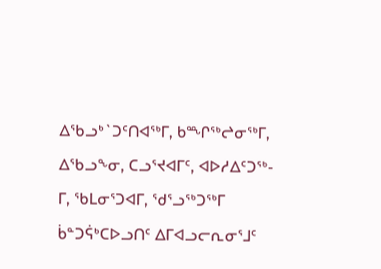ᐃᖃᓗᒃ`ᑐᑦᑎᐊᖅᒥ, ᑲᙱᖅᖠᓂᖅᒥ, ᐃᖃᓗᖕᓂ, ᑕᓗᕐᔪᐊᒥᑦ, ᐊᐅᓱᐃᑦᑐᖅ-ᒥ, ᖃᒪᓂᕐᑐᐊᒥ, ᖁᕐᓗᖅᑐᖅᒥ
ᑳᓐᑐᕌᒃᑕᐅᓗᑎᑦ ᐃᒥᐊᓗᓕᕆᓂᕐᒧᑦ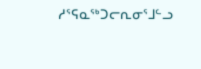ᓱᕐᕋᓇᖅᑐᓕᕆᓂᕐᒧᓪᓗ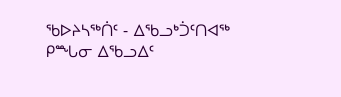ᖃᐅᔨᓴᖅᑏᑦ - ᐃᖃᓗᒃᑑᑦᑎᐊᖅ ᑭᙵᓂ ᐃᖃᓗᐃᑦ